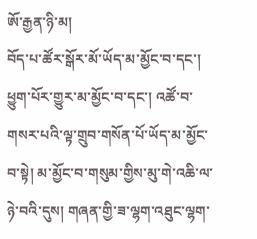ཨོ་རྒྱན་ཉི་མ།
བོད་པ་ཚོར་སྒོར་མོ་ཡོད་མ་མྱོང་བ་དང་། ཕྱུག་པོར་གྱུར་མ་མྱོང་བ་དང་། འཚོ་བ་གསར་པའི་ལྟ་གྲུབ་གསོན་པོ་ཡོད་མ་མྱོང་བ་སྟེ། མ་མྱོང་བ་གསུམ་གྱིས་མུ་གེ་འཆི་ལ་ཉེ་བའི་དུས། གཞན་གྱི་ཟ་ལྷག་འཐུང་ལྷག་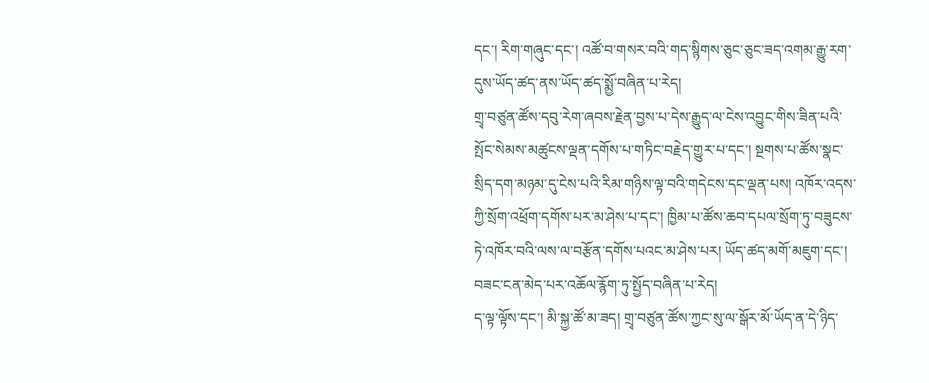དང་། རིག་གཞུང་དང་། འཚོ་བ་གསར་བའི་གད་སྙིགས་ཅུང་ཅུང་ཟད་འགམ་རྒྱུ་རག་དུས་ཡོད་ཚད་ནས་ཡོད་ཚད་སྨྱོ་བཞིན་པ་རེད།
གྲྭ་བཙུན་ཚོས་དབུ་རེག་ཞབས་རྗེན་བྱས་པ་དེས་རྒྱུད་ལ་ངེས་འབྱུང་གིས་ཟིན་པའི་སྤོང་སེམས་མཚུངས་ལྡན་དགོས་པ་གཏིང་བརྗེད་གྱུར་པ་དང་། སྔགས་པ་ཚོས་སྣང་སྲིད་དག་མཉམ་དུ་ངེས་པའི་རིམ་གཉིས་ལྟ་བའི་གདེངས་དང་ལྡན་པས། འཁོར་འདས་ཀྱི་སྲོག་འཕྲོག་དགོས་པར་མ་ཤེས་པ་དང་། ཁྱིམ་པ་ཚོས་ཆབ་དཔལ་སྲོག་ཏུ་བཟུངས་ཏེ་འཁོར་བའི་ལས་ལ་བརྩོན་དགོས་པའང་མ་ཤེས་པར། ཡོད་ཚད་མགོ་མཇུག་དང་། བཟང་ངན་མེད་པར་འཆོལ་རྙོག་ཏུ་སྤྱོད་བཞིན་པ་རེད།
ད་ལྟ་ལྟོས་དང་། མི་སྐྱ་ཚོ་མ་ཟད། གྲྭ་བཙུན་ཚོས་ཀྱང་སུ་ལ་སྒོར་མོ་ཡོད་ན་དེ་ཉིད་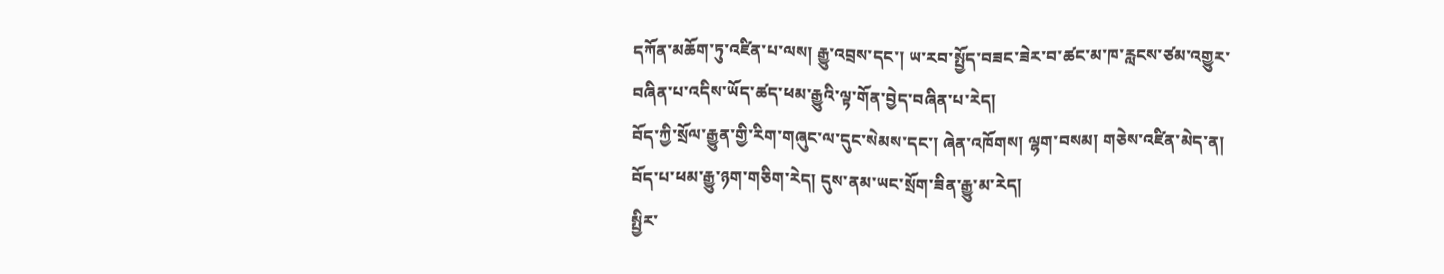དཀོན་མཆོག་ཏུ་འཛིན་པ་ལས། རྒྱུ་འབྲས་དང་། ཡ་རབ་སྤྱོད་བཟང་ཟེར་བ་ཚང་མ་ཁ་རླངས་ཙམ་འགྱུར་བཞིན་པ་འདིས་ཡོད་ཚད་ཕམ་རྒྱུའི་ལྟ་གོན་བྱེད་བཞིན་པ་རེད།
བོད་ཀྱི་སྲོལ་རྒྱུན་གྱི་རིག་གཞུང་ལ་དུང་སེམས་དང་། ཞེན་འཁོགས། ལྷག་བསམ། གཅེས་འཛིན་མེད་ན། བོད་པ་ཕམ་རྒྱུ་ཉག་གཅིག་རེད། དུས་ནམ་ཡང་སྲོག་ཟིན་རྒྱུ་མ་རེད།
སྤྱིར་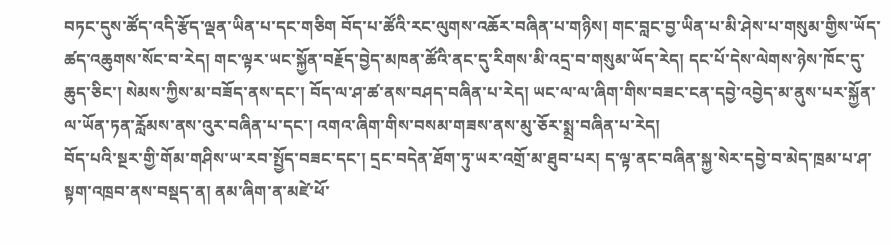བཏང་དུས་ཚོད་འདི་རྩོད་ལྡན་ཡིན་པ་དང་གཅིག བོད་པ་ཚོའི་རང་ལུགས་འཆོར་བཞིན་པ་གཉིས། གང་བླང་བྱ་ཡིན་པ་མི་ཤེས་པ་གསུམ་གྱིས་ཡོད་ཚད་འཆུགས་སོང་བ་རེད། གང་ལྟར་ཡང་སྐྱོན་བརྗོད་བྱེད་མཁན་ཚོའི་ནང་དུ་རིགས་མི་འདྲ་བ་གསུམ་ཡོད་རེད། དང་པོ་དེས་ལེགས་ཉེས་ཁོང་དུ་ཆུད་ཅིང་། སེམས་ཀྱིས་མ་བཟོད་ནས་དང་། བོད་ལ་ཤ་ཚ་ནས་བཤད་བཞིན་པ་རེད། ཡང་ལ་ལ་ཞིག་གིས་བཟང་ངན་དབྱེ་འབྱེད་མ་ནུས་པར་སྐྱོན་ལ་ཡོན་ཏན་རློམས་ནས་འུར་བཞིན་པ་དང་། འགའ་ཞིག་གིས་བསམ་གཟས་ནས་མུ་ཅོར་སྨྲ་བཞིན་པ་རེད།
བོད་པའི་སྔར་གྱི་གོམ་གཤིས་ཡ་རབ་སྤྱོད་བཟང་དང་། དྲང་བདེན་ཐོག་ཏུ་ཡར་འགྲོ་མ་ཐུབ་པར། ད་ལྟ་ནང་བཞིན་སྐྱ་སེར་དབྱེ་བ་མེད་ཁྲམ་པ་ཤ་སྟག་འཁྲབ་ནས་བསྡད་ན། ནམ་ཞིག་ན་མཛེ་ཕོ་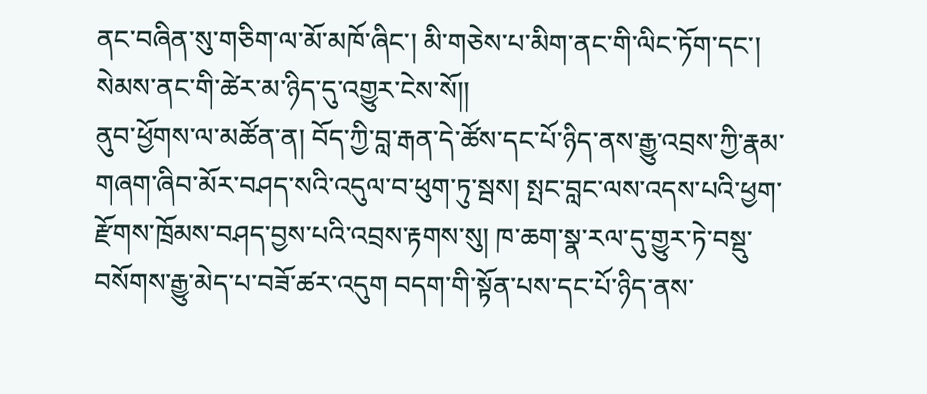ནང་བཞིན་སུ་གཅིག་ལ་མོ་མཁོ་ཞིང་། མི་གཅེས་པ་མིག་ནང་གི་ལིང་ཏོག་དང་། སེམས་ནང་གི་ཚེར་མ་ཉིད་དུ་འགྱུར་ངེས་སོ།།
ནུབ་ཕྱོགས་ལ་མཚོན་ན། བོད་ཀྱི་བླ་རྒན་དེ་ཚོས་དང་པོ་ཉིད་ནས་རྒྱུ་འབྲས་ཀྱི་རྣམ་གཞག་ཞིབ་མོར་བཤད་སའི་འདུལ་བ་ཕུག་ཏུ་སྦས། སྤང་བླང་ལས་འདས་པའི་ཕྱག་རྫོགས་ཁྲོམས་བཤད་བྱས་པའི་འབྲས་རྟགས་སུ། ཁ་ཆག་སྣ་རལ་དུ་གྱུར་ཏེ་བསྡུ་བསོགས་རྒྱུ་མེད་པ་བཟོ་ཚར་འདུག བདག་གི་སྟོན་པས་དང་པོ་ཉིད་ནས་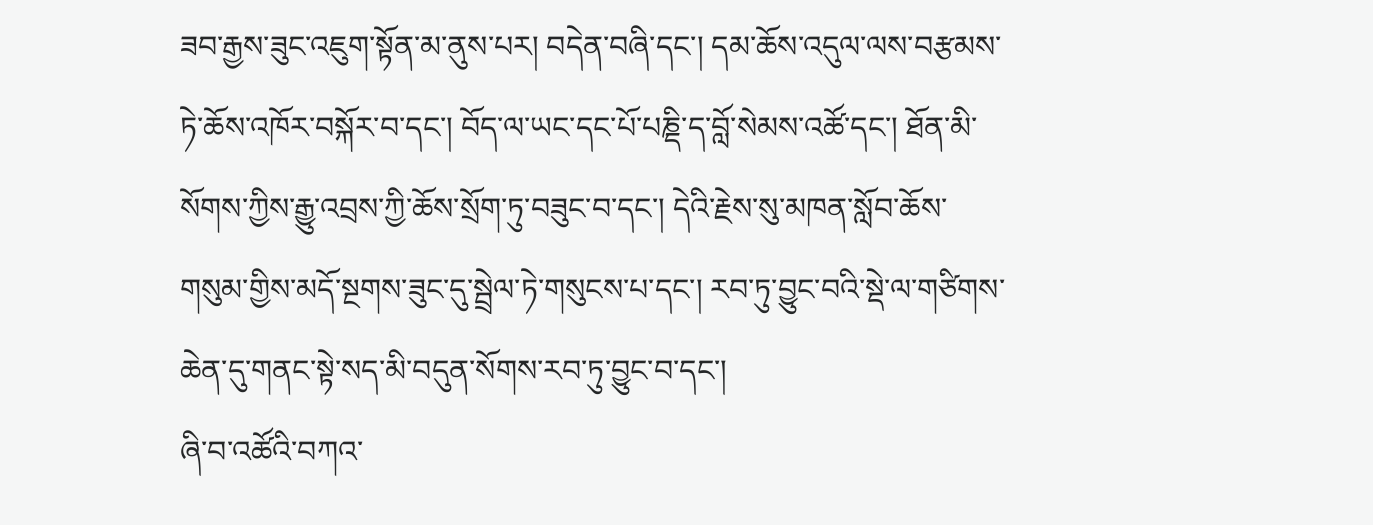ཟབ་རྒྱས་ཟུང་འཇུག་སྟོན་མ་ནུས་པར། བདེན་བཞི་དང་། དམ་ཆོས་འདུལ་ལས་བརྩམས་ཏེ་ཆོས་འཁོར་བསྐོར་བ་དང་། བོད་ལ་ཡང་དང་པོ་པཎྡི་ད་བློ་སེམས་འཚོ་དང་། ཐོན་མི་སོགས་ཀྱིས་རྒྱུ་འབྲས་ཀྱི་ཆོས་སྲོག་ཏུ་བཟུང་བ་དང་། དེའི་རྗེས་སུ་མཁན་སློབ་ཆོས་གསུམ་གྱིས་མདོ་སྔགས་ཟུང་དུ་སྦྲེལ་ཏེ་གསུངས་པ་དང་། རབ་ཏུ་བྱུང་བའི་སྡེ་ལ་གཙིགས་ཆེན་དུ་གནང་སྟེ་སད་མི་བདུན་སོགས་རབ་ཏུ་བྱུང་བ་དང་།
ཞི་བ་འཚོའི་བཀའ་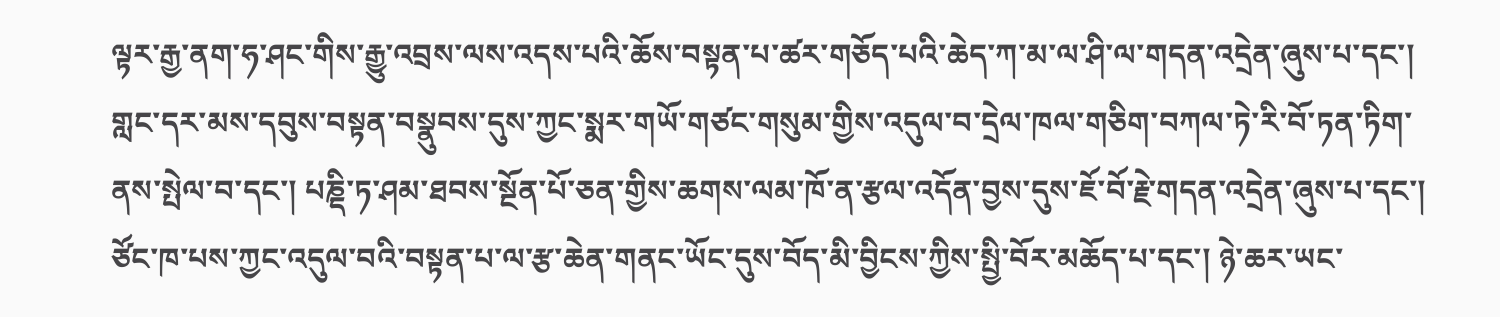ལྟར་རྒྱ་ནག་ཧ་ཤང་གིས་རྒྱུ་འབྲས་ལས་འདས་པའི་ཆོས་བསྟན་པ་ཚར་གཅོད་པའི་ཆེད་ཀ་མ་ལ་ཤི་ལ་གདན་འདྲེན་ཞུས་པ་དང་། གླང་དར་མས་དབུས་བསྟན་བསྣུབས་དུས་ཀྱང་སྨར་གཡོ་གཙང་གསུམ་གྱིས་འདུལ་བ་དྲེལ་ཁལ་གཅིག་བཀལ་ཏེ་རི་བོ་ཏན་ཏིག་ནས་སྤེལ་བ་དང་། པཎྡི་ཏ་ཤམ་ཐབས་སྔོན་པོ་ཅན་གྱིས་ཆགས་ལམ་ཁོ་ན་རྩལ་འདོན་བྱས་དུས་ཇོ་བོ་རྗེ་གདན་འདྲེན་ཞུས་པ་དང་། ཙོང་ཁ་པས་ཀྱང་འདུལ་བའི་བསྟན་པ་ལ་རྩ་ཆེན་གནང་ཡོང་དུས་བོད་མི་བྱིངས་ཀྱིས་སྤྱི་བོར་མཆོད་པ་དང་། ཉེ་ཆར་ཡང་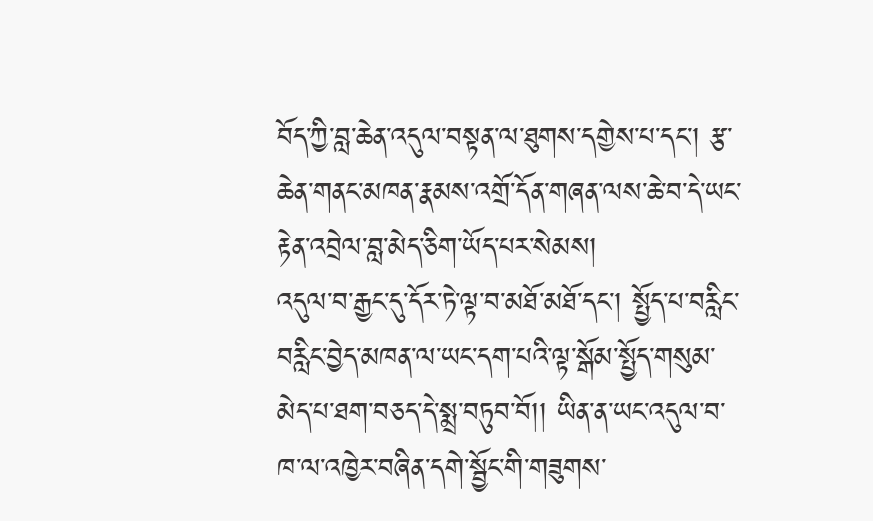བོད་ཀྱི་བླ་ཆེན་འདུལ་བསྟན་ལ་ཐུགས་དགྱེས་པ་དང་། རྩ་ཆེན་གནང་མཁན་རྣམས་འགྲོ་དོན་གཞན་ལས་ཆེ་བ་དེ་ཡང་རྟེན་འབྲེལ་བླ་མེད་ཅིག་ཡོད་པར་སེམས།
འདུལ་བ་རྒྱང་དུ་དོར་ཏེ་ལྟ་བ་མཐོ་མཐོ་དང་། སྤྱོད་པ་བརླིང་བརླིང་བྱེད་མཁན་ལ་ཡང་དག་པའི་ལྟ་སྒོམ་སྤྱོད་གསུམ་མེད་པ་ཐག་བཅད་དེ་སྨྲ་བཏུབ་བོ།། ཡིན་ན་ཡང་འདུལ་བ་ཁ་ལ་འཁྱེར་བཞིན་དགེ་སྦྱོང་གི་གཟུགས་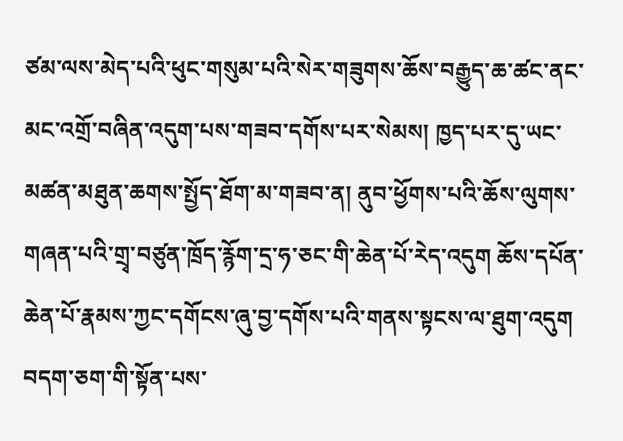ཙམ་ལས་མེད་པའི་ཕུང་གསུམ་པའི་སེར་གཟུགས་ཆོས་བརྒྱུད་ཆ་ཚང་ནང་མང་འགྲོ་བཞིན་འདུག་པས་གཟབ་དགོས་པར་སེམས། ཁྱད་པར་དུ་ཡང་མཚན་མཐུན་ཆགས་སྤྱོད་ཐོག་མ་གཟབ་ན། ནུབ་ཕྱོགས་པའི་ཆོས་ལུགས་གཞན་པའི་གྲྭ་བཙུན་ཁྲོད་རྙོག་དྲ་ཧ་ཅང་གི་ཆེན་པོ་རེད་འདུག ཆོས་དཔོན་ཆེན་པོ་རྣམས་ཀྱང་དགོངས་ཞུ་བྱ་དགོས་པའི་གནས་སྟངས་ལ་ཐུག་འདུག
བདག་ཅག་གི་སྟོན་པས་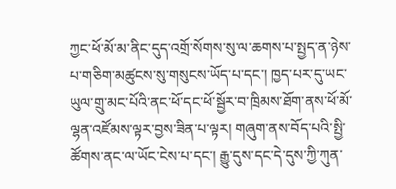ཀྱང་ཕོ་མོ་མ་ནིང་དུད་འགྲོ་སོགས་སུ་ལ་ཆགས་པ་སྤྱད་ན་ཉེས་པ་གཅིག་མཚུངས་སུ་གསུངས་ཡོད་པ་དང་། ཁྱད་པར་དུ་ཡང་ཡུལ་གྲུ་མང་པོའི་ནང་ཕོ་དང་ཕོ་སྦྱོར་བ་ཁྲིམས་ཐོག་ནས་ཕོ་མོ་ལྷན་འཛོམས་ལྟར་བྱས་ཟིན་པ་ལྟར། གཞུག་ནས་བོད་པའི་སྤྱི་ཚོགས་ནང་ལ་ཡོང་ངེས་པ་དང་། རྒྱུ་དུས་དང་དེ་དུས་ཀྱི་ཀུན་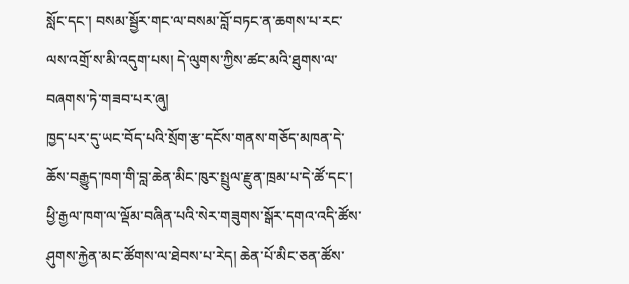སློང་དང་། བསམ་སྦྱོར་གང་ལ་བསམ་བློ་བཏང་ན་ཆགས་པ་རང་ལས་འགྲོ་ས་མི་འདུག་པས། དེ་ལུགས་ཀྱིས་ཚང་མའི་ཐུགས་ལ་བཞགས་ཏེ་གཟབ་པར་ཞུ།
ཁྱད་པར་དུ་ཡང་བོད་པའི་སྲོག་རྩ་དངོས་གནས་གཅོད་མཁན་དེ་ཆོས་བརྒྱུད་ཁག་གི་བླ་ཆེན་མིང་ཁུར་སྤྲུལ་རྫུན་ཁྲམ་པ་དེ་ཚོ་དང་། ཕྱི་རྒྱལ་ཁག་ལ་ལྡོམ་བཞིན་པའི་སེར་གཟུགས་སྒོར་དགའ་འདི་ཚོས་ཤུགས་རྐྱེན་མང་ཚོགས་ལ་ཐེབས་པ་རེད། ཆེན་པོ་མིང་ཅན་ཚོས་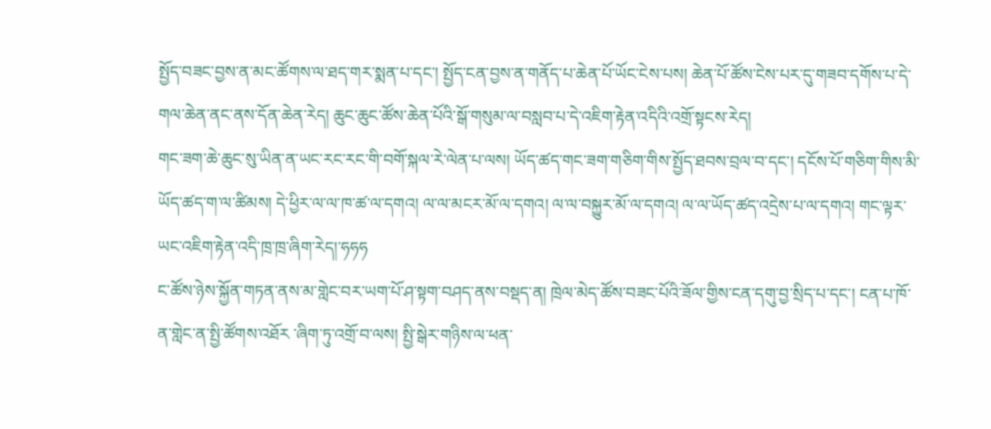སྤྱོད་བཟང་བྱས་ན་མང་ཚོགས་ལ་ཐད་གར་སྨན་པ་དང་། སྤྱོད་ངན་བྱས་ན་གནོད་པ་ཆེན་པོ་ཡོང་ངེས་པས། ཆེན་པོ་ཚོས་ངེས་པར་དུ་གཟབ་དགོས་པ་དེ་གལ་ཆེན་ནང་ནས་དོན་ཆེན་རེད། ཆུང་ཆུང་ཚོས་ཆེན་པོའི་སྒོ་གསུམ་ལ་བསླབ་པ་དེ་འཇིག་རྟེན་འདིའི་འགྲོ་སྟངས་རེད།
གང་ཟག་ཆེ་ཆུང་སུ་ཡིན་ན་ཡང་རང་རང་གི་བགོ་སྐལ་རེ་ལེན་པ་ལས། ཡོད་ཚད་གང་ཟག་གཅིག་གིས་སྤྱོད་ཐབས་བྲལ་བ་དང་། དངོས་པོ་གཅིག་གིས་མི་ཡོད་ཚད་ག་ལ་ཚིམས། དེ་ཕྱིར་ལ་ལ་ཁ་ཚ་ལ་དགའ། ལ་ལ་མངར་མོ་ལ་དགའ། ལ་ལ་བསྐྱུར་མོ་ལ་དགའ། ལ་ལ་ཡོད་ཚད་འདྲེས་པ་ལ་དགའ། གང་ལྟར་ཡང་འཇིག་རྟེན་འདི་ཁྲ་ཁྲ་ཞིག་རེད།་ཧཧཧ
ང་ཚོས་ཉེས་སྐྱོན་གཏན་ནས་མ་གླེང་བར་ཡག་པོ་ཤ་སྟག་བཤད་ནས་བསྡད་ན། ཁྲེལ་མེད་ཚོས་བཟང་པོའི་ཟོལ་གྱིས་ངན་དགུ་བྱ་སྲིད་པ་དང་། ངན་པ་ཁོ་ན་གླེང་ན་སྤྱི་ཚོགས་འཐོར ་ཞིག་ཏུ་འགྲོ་བ་ལས། སྤྱི་སྒེར་གཉིས་ལ་ཕན་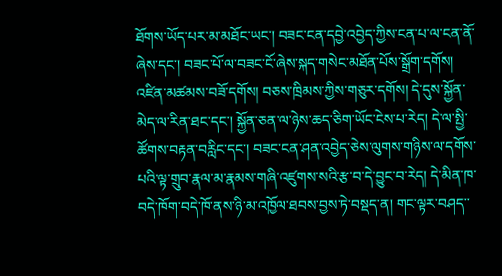ཐོགས་ཡོད་པར་མ་མཐོང་ཡང་། བཟང་ངན་དབྱེ་འབྱེད་ཀྱིས་ངན་པ་ལ་ངན་ནོ་ཞེས་དང་། བཟང་པོ་ལ་བཟང་ངོ་ཞེས་སྐད་གསེང་མཐོན་པོས་སྒྲོག་དགོས། འཛིན་མཚམས་བཟོ་དགོས། བཅས་ཁྲིམས་ཀྱིས་གཅུར་དགོས། དེ་དུས་སྐྱོན་མེད་ལ་རིན་ཐང་དང་། སྐྱོན་ཅན་ལ་ཉེས་ཆད་ཅིག་ཡོང་ངེས་པ་རེད། དེ་ལ་སྤྱི་ཚོགས་བརྟན་བརླིང་དང་། བཟང་ངན་ཤན་འབྱེད་ཅེས་ལུགས་གཉིས་ལ་དགོས་པའི་ལྟ་གྲུབ་རྣལ་མ་རྣམས་གཞི་འཛུགས་སའི་རྩ་བ་དེ་བྱུང་བ་རེད། དེ་མིན་ཁ་བདེ་ཁོག་བདེ་ཁོ་ནས་ཉི་མ་འཁྱོལ་ཐབས་བྱས་ཏེ་བསྡད་ན། གང་ལྟར་བཤད་་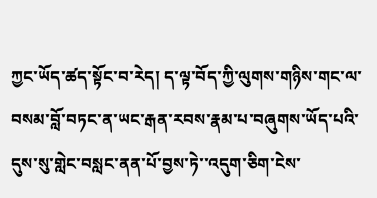ཀྱང་ཡོད་ཚད་སྟོང་བ་རེད། ད་ལྟ་བོད་ཀྱི་ལུགས་གཉིས་གང་ལ་བསམ་བློ་བཏང་ན་ཡང་རྒན་རབས་རྣམ་པ་བཞུགས་ཡོད་པའི་དུས་སུ་གླེང་བསླང་ནན་པོ་བྱས་ཏེ་་འདུག་ཅིག་ངེས་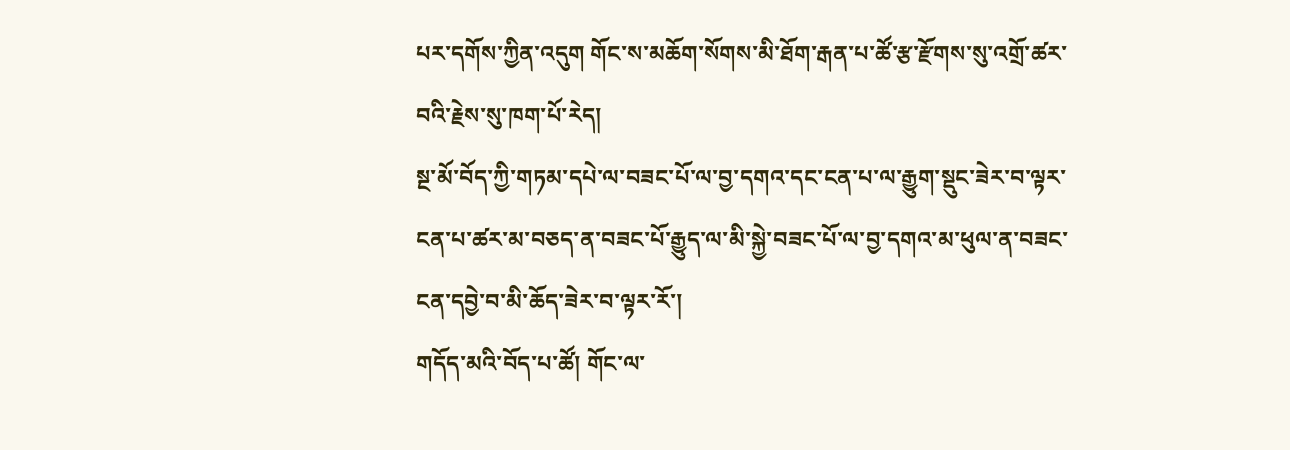པར་དགོས་ཀྱིན་འདུག གོང་ས་མཆོག་སོགས་མི་ཐོག་རྒན་པ་ཚོ་རྩ་རྫོགས་སུ་འགྲོ་ཚར་བའི་རྗེས་སུ་ཁག་པོ་རེད།
སྔ་མོ་བོད་ཀྱི་གཏམ་དཔེ་ལ་བཟང་པོ་ལ་བྱ་དགའ་དང་ངན་པ་ལ་རྒྱུག་སྡུང་ཟེར་བ་ལྟར་ངན་པ་ཚར་མ་བཅད་ན་བཟང་པོ་རྒྱུད་ལ་མི་སྐྱེ་བཟང་པོ་ལ་བྱ་དགའ་མ་ཕུལ་ན་བཟང་ངན་དབྱེ་བ་མི་ཆོད་ཟེར་བ་ལྟར་རོ་།
གདོད་མའི་བོད་པ་ཚོ། གོང་ལ་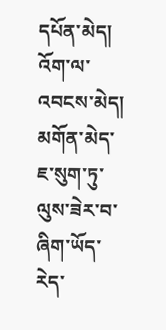དཔོན་མེད། འོག་ལ་འབངས་མེད། མགོན་མེད་ཇ་སུག་ཏུ་ལུས་ཟེར་བ་ཞིག་ཡོད་རེད་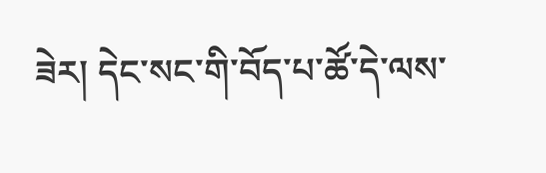ཟེར། དེང་སང་གི་བོད་པ་ཚོ་དེ་ལས་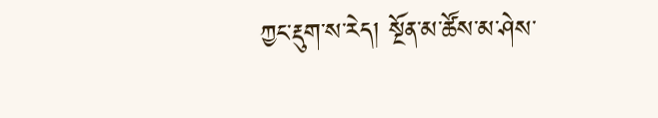ཀྱང་རྡུག་ས་རེད། སྔོན་མ་ཚོས་མ་ཤེས་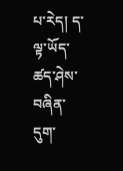པ་རེད། ད་ལྟ་ཡོད་ཚད་ཤེས་བཞིན་དུག་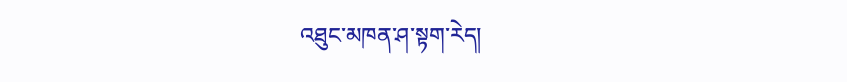འཐུང་མཁན་ཤ་སྟག་རེད།